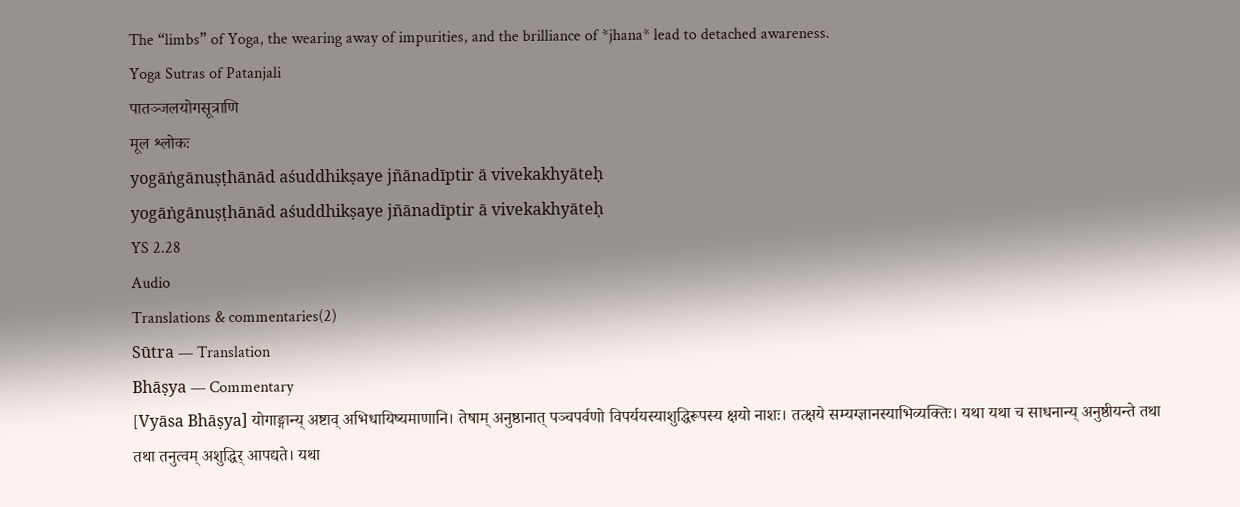The “limbs” of Yoga, the wearing away of impurities, and the brilliance of *jhana* lead to detached awareness.
Yoga Sutras of Patanjali
पातञ्जलयोगसूत्राणि
मूल श्लोकः
yogāṅgānuṣṭhānād aśuddhikṣaye jñānadīptir ā vivekakhyāteḥ
yogāṅgānuṣṭhānād aśuddhikṣaye jñānadīptir ā vivekakhyāteḥ
YS 2.28
Audio
Translations & commentaries(2)
Sūtra — Translation
Bhāṣya — Commentary
[Vyāsa Bhāṣya] योगाङ्गान्य् अष्टाव् अभिधायिष्यमाणानि। तेषाम् अनुष्ठानात् पञ्चपर्वणो विपर्ययस्याशुद्धिरूपस्य क्षयो नाशः। तत्क्षये सम्यग्ज्ञानस्याभिव्यक्तिः। यथा यथा च साधनान्य् अनुष्ठीयन्ते तथा तथा तनुत्वम् अशुद्धिर् आपद्यते। यथा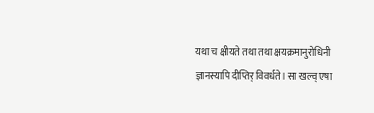यथा च क्षीयते तथा तथा क्षयक्रमानुरोधिनी ज्ञानस्यापि दीप्तिर् विवर्धते। सा खल्व् एषा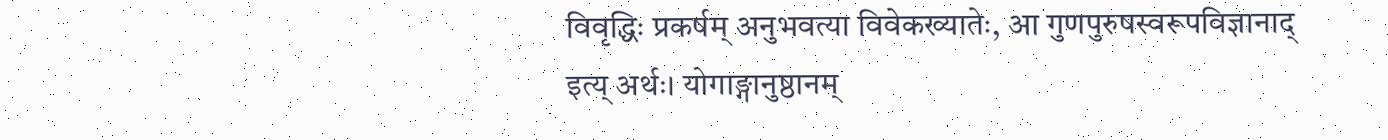विवृद्धिः प्रकर्षम् अनुभवत्या विवेकख्यातेः, आ गुणपुरुषस्वरूपविज्ञानाद् इत्य् अर्थः। योगाङ्गानुष्ठानम्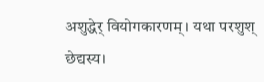अशुद्धेर् वियोगकारणम्। यथा परशुश् छेद्यस्य।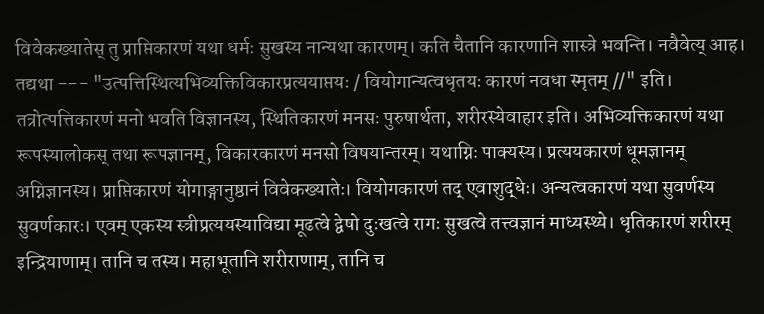विवेकख्यातेस् तु प्राप्तिकारणं यथा धर्मः सुखस्य नान्यथा कारणम्। कति चैतानि कारणानि शास्त्रे भवन्ति। नवैवेत्य् आह। तद्यथा --- "उत्पत्तिस्थित्यभिव्यक्तिविकारप्रत्ययाप्तयः / वियोगान्यत्वधृतयः कारणं नवधा स्मृतम् //" इति। तत्रोत्पत्तिकारणं मनो भवति विज्ञानस्य, स्थितिकारणं मनसः पुरुषार्थता, शरीरस्येवाहार इति। अभिव्यक्तिकारणं यथा रूपस्यालोकस् तथा रूपज्ञानम्, विकारकारणं मनसो विषयान्तरम्। यथाग्निः पाक्यस्य। प्रत्ययकारणं धूमज्ञानम् अग्निज्ञानस्य। प्राप्तिकारणं योगाङ्गानुष्ठानं विवेकख्यातेः। वियोगकारणं तद् एवाशुद्धेः। अन्यत्वकारणं यथा सुवर्णस्य सुवर्णकारः। एवम् एकस्य स्त्रीप्रत्ययस्याविद्या मूढत्वे द्वेषो दुःखत्वे रागः सुखत्वे तत्त्वज्ञानं माध्यस्थ्ये। धृतिकारणं शरीरम् इन्द्रियाणाम्। तानि च तस्य। महाभूतानि शरीराणाम्, तानि च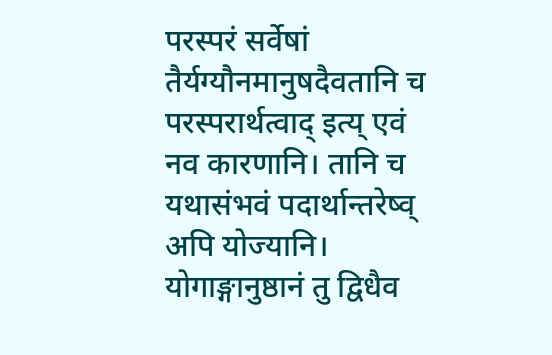परस्परं सर्वेषां तैर्यग्यौनमानुषदैवतानि च परस्परार्थत्वाद् इत्य् एवं नव कारणानि। तानि च यथासंभवं पदार्थान्तरेष्व् अपि योज्यानि। योगाङ्गानुष्ठानं तु द्विधैव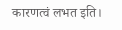कारणत्वं लभत इति।